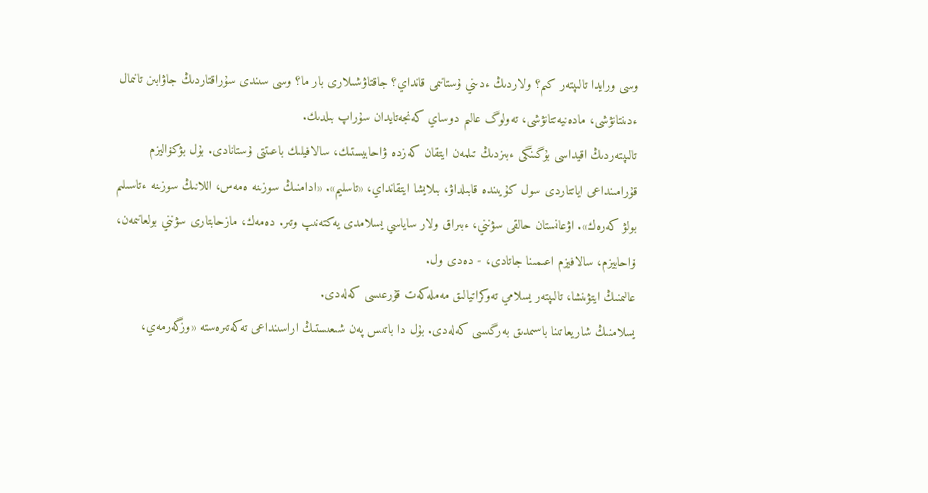وسى ورايدا تالىپتەر كىم؟ ولاردىڭ ءدىني ۇستانىمى قانداي؟ جاقتاۋشىلارى بار ما؟ وسى سىندى سۇراقتاردىڭ جاۋابىن تانىمال ءدىنتانۋشى، مادەنيەتتانۋشى، تەولوگ عالىم دوساي كەنجەتايدان سۇراپ بىلدىك.
تالىپتەردىڭ اقيداسى بۇگىنگى ءبىزدىڭ تىلمەن ايتقان كەزدە ۋاحابيستىك، سالافيلىك باعىتتى ۇستانادى. بۇل بۋكۆاليزم قۇرامىنداعى اياتتاردى سول كۇيىندە قابىلداۋ، بىلايشا ايتقانداي، «تاسليم». «ادامنىڭ سوزىنە ەمەس، اللانىڭ سوزىنە ءتاسىلىم بولۋ كەرەك». اۋعانستان حالقى سۋنني، ءبىراق ولار ساياسي يسلامدى يەكتەنىپ وتىر. دەمەك، مازحابتارى سۋنني بولعانىمەن، ۆاحابيزم، سالافيزم اعىمىنا جاتادى، - دەدى ول.
عالىمنىڭ ايتۋىنشا، تالىپتەر يسلامي تەوكراتيالىق مەملەكەت قۇرعىسى كەلەدى.
يسلامنىڭ شاريعاتىنا باسىمدىق بەرگىسى كەلەدى. بۇل دا باتىس پەن شىعىستىڭ اراسىنداعى تەكەتىرەستە «وزگەرمەي،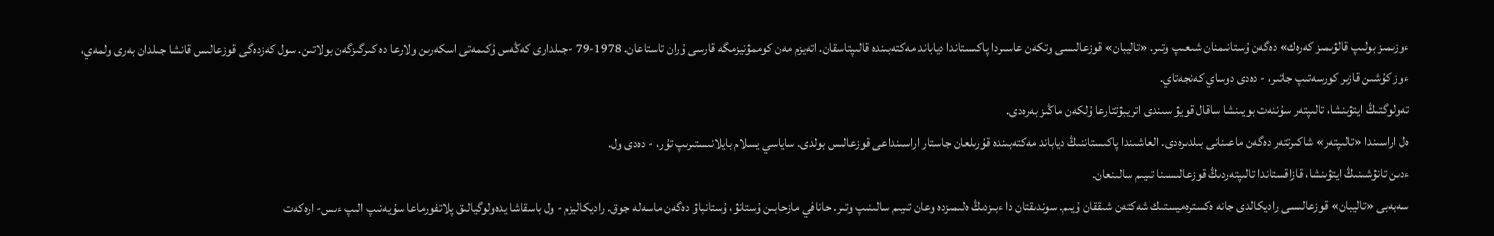ءوزىمىز بولىپ قالۋىمىز كەرەك» دەگەن ۇستانىمنان شىعىپ وتىر. «تاليبان» قوزعالىسى وتكەن عاسىردا پاكىستاندا دياباند مەكتەبىندە قالىپتاسقان. اتەيزم مەن كوممۋنيزمگە قارسى ۇران تاستاعان. 1978-79 -جىلدارى كەڭەس ۇكىمەتى اسكەرىن ولارعا دە كىرگىزگەن بولاتىن. سول كەزدەگى قوزعالىس قانشا جىلدان بەرى ولمەي، ءوز كۇشىن قازىر كورسەتىپ جاتىر، - دەدى دوساي كەنجەتاي.
تەولوگتىڭ ايتۋىنشا، تالىپتەر سۇننەت بويىنشا ساقال قويۋ سىندى اتريبۋتتارعا ۇلكەن ماڭىز بەرەدى.
ەل اراسىندا «تالىپتەر» شاكىرتتەر دەگەن ماعىنانى بىلدىرەدى. العاشىندا پاكىستاننىڭ دياباند مەكتەبىندە قۇرىلعان جاستار اراسىنداعى قوزعالىس بولدى. ساياسي يسلام بايلانىستىرىپ تۇر، - دەدى ول.
ءدىن تانۋشىنىڭ ايتۋىنشا، قازاقستاندا تالىپتەردىڭ قوزعالىسىنا تىيىم سالىنعان.
سەبەبى «تاليبان» قوزعالىسى راديكالدى جانە ەكسترەميستىك شەكتەن شىققان ۇيىم. سوندىقتان دا ءبىزدىڭ ەلىمىزدە وعان تىيىم سالىنىپ وتىر. حانافي مازحابىن ۇستانۋ، ۇستانباۋ دەگەن ماسەلە جوق. راديكاليزم - ول باسقاشا يدەولوگيالىق پلاتفورماعا سۇيەنىپ الىپ ءىس- ارەكەت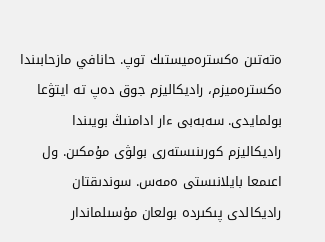ەتەتىن ەكسترەميستىك توپ. حانافي مازحابىندا ەكسترەميزم، راديكاليزم جوق دەپ تە ايتۋعا بولمايدى. سەبەبى ءار ادامنىڭ بويىندا راديكاليزم كورىنىستەرى بولۋى مۇمكىن. ول اعىمعا بايلانىستى ەمەس. سوندىقتان راديكالدى پىكىردە بولعان مۇسىلماندار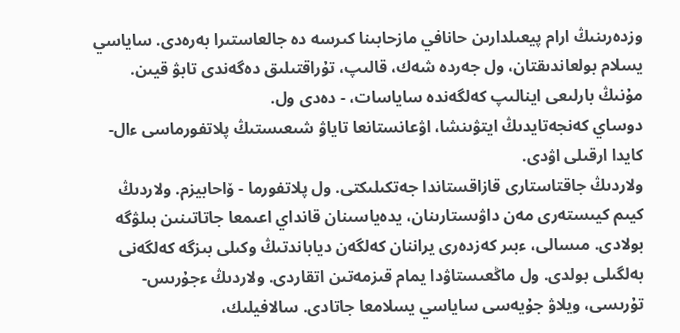وزدەرىنىڭ ارام پيعىلدارىن حانافي مازحابىنا كىرسە دە جالعاستىرا بەرەدى. ساياسي يسلام بولعاندىقتان، ول جەردە شەك، قالىپ، تۇراقتىلىق دەگەندى تابۋ قيىن. مۇنىڭ بارلىعى اينالىپ كەلگەندە ساياسات، - دەدى ول.
دوساي كەنجەتايدىڭ ايتۋىنشا، اۋعانستانعا تاياۋ شىعىستىڭ پلاتفورماسى ءال- كايدا ارقىلى اۋدى.
ولاردىڭ جاقتاستارى قازاقستاندا جەتكىلىكتى. ول پلاتفورما - ۆاحابيزم. ولاردىڭ كيىم كيىستەرى مەن داۋىستارىنان، يدەياسىنان قانداي اعىمعا جاتاتىنىن بىلۋگە بولادى. مىسالى، ءبىر كەزدەرى يراننان كەلگەن دياباندتىڭ وكىلى بىزگە كەلگەنى بەلگىلى بولدى. ول ماڭعىستاۋدا يمام قىزمەتىن اتقاردى. ولاردىڭ ءجۇرىس- تۇرىسى، ويلاۋ جۇيەسى ساياسي يسلامعا جاتادى. سالافيلىك،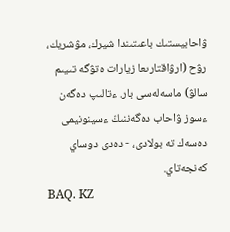ۋاحابيستىك باعىتىندا شيرك، مۋشريك، رۋح (ارۋاقتارىعا زيارات ەتۋگە تىيىم سالۋ) ماسەلەسى بار. ءتالىپ دەگەن ءسوز ۋاحاب دەگەننىڭ ءسينونيمى دەسەك تە بولادى، - دەدى دوساي كەنجەتاي.
BAQ. KZ